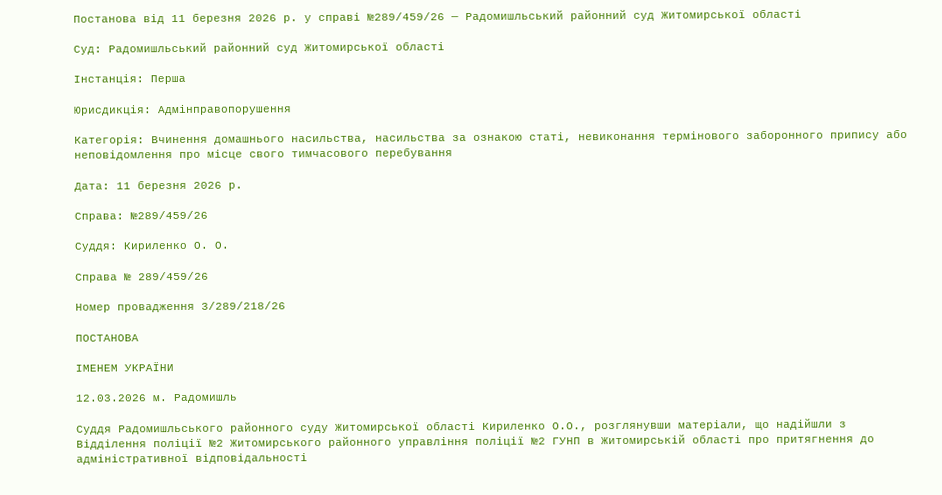Постанова від 11 березня 2026 р. у справі №289/459/26 — Радомишльський районний суд Житомирської області

Суд: Радомишльський районний суд Житомирської області

Інстанція: Перша

Юрисдикція: Адмінправопорушення

Категорія: Вчинення домашнього насильства, насильства за ознакою статі, невиконання термінового заборонного припису або неповідомлення про місце свого тимчасового перебування

Дата: 11 березня 2026 р.

Справа: №289/459/26

Суддя: Кириленко О. О.

Справа № 289/459/26

Номер провадження 3/289/218/26

ПОСТАНОВА

ІМЕНЕМ УКРАЇНИ

12.03.2026 м. Радомишль

Суддя Радомишльського районного суду Житомирської області Кириленко О.О., розглянувши матеріали, що надійшли з Відділення поліції №2 Житомирського районного управління поліції №2 ГУНП в Житомирській області про притягнення до адміністративної відповідальності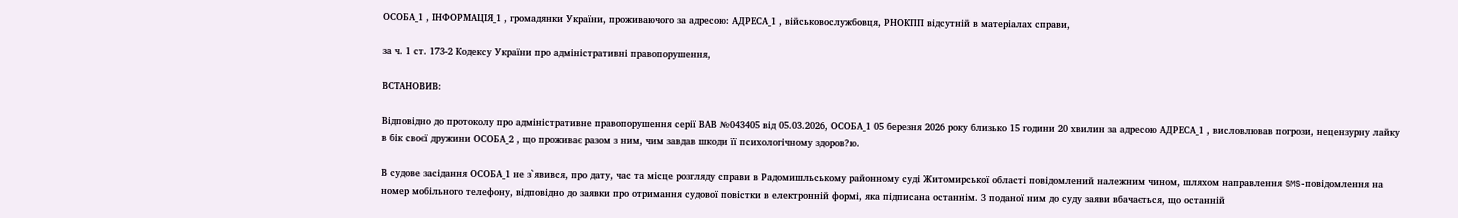ОСОБА_1 , ІНФОРМАЦІЯ_1 , громадянки України, проживаючого за адресою: АДРЕСА_1 , військовослужбовця, РНОКПП відсутній в матеріалах справи,

за ч. 1 ст. 173-2 Кодексу України про адміністративні правопорушення,

ВСТАНОВИВ:

Відповідно до протоколу про адміністративне правопорушення серії ВАВ №043405 від 05.03.2026, ОСОБА_1 05 березня 2026 року близько 15 години 20 хвилин за адресою АДРЕСА_1 , висловлював погрози, нецензурну лайку в бік своєї дружини ОСОБА_2 , що проживає разом з ним, чим завдав шкоди її психологічному здоров?ю.

В судове засідання ОСОБА_1 не з`явився, про дату, час та місце розгляду справи в Радомишльському районному суді Житомирської області повідомлений належним чином, шляхом направлення SMS-повідомлення на номер мобільного телефону, відповідно до заявки про отримання судової повістки в електронній формі, яка підписана останнім. З поданої ним до суду заяви вбачається, що останній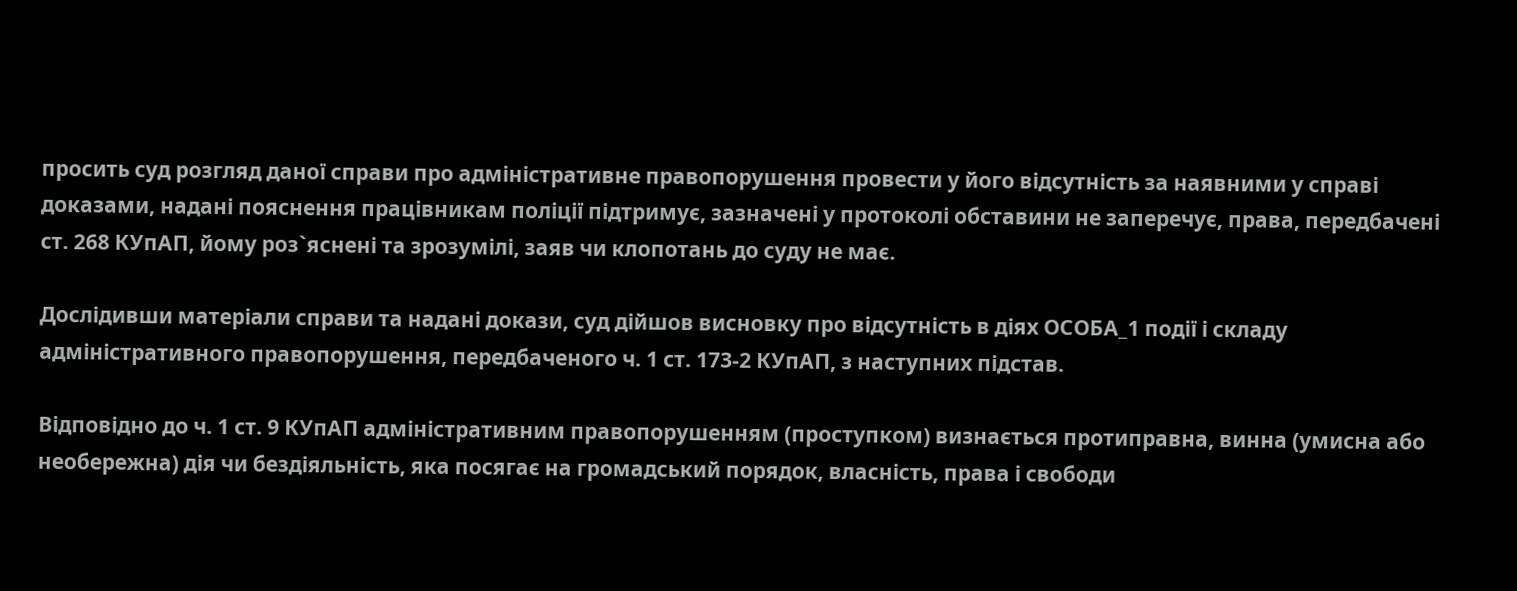просить суд розгляд даної справи про адміністративне правопорушення провести у його відсутність за наявними у справі доказами, надані пояснення працівникам поліції підтримує, зазначені у протоколі обставини не заперечує, права, передбачені ст. 268 КУпАП, йому роз`яснені та зрозумілі, заяв чи клопотань до суду не має.

Дослідивши матеріали справи та надані докази, суд дійшов висновку про відсутність в діях ОСОБА_1 події і складу адміністративного правопорушення, передбаченого ч. 1 ст. 173-2 КУпАП, з наступних підстав.

Відповідно до ч. 1 ст. 9 КУпАП адміністративним правопорушенням (проступком) визнається протиправна, винна (умисна або необережна) дія чи бездіяльність, яка посягає на громадський порядок, власність, права і свободи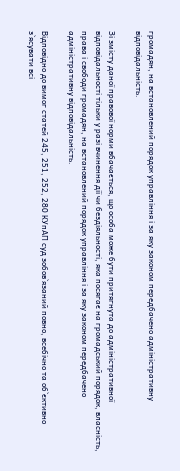громадян, на встановлений порядок управління і за яку законом передбачено адміністративну відповідальність.

Зі змісту даної правової норми вбачається, що особа може бути притягнута до адміністративної відповідальності тільки у разі вчинення дії чи бездіяльності, яка посягає на громадський порядок, власність, права і свободи громадян, на встановлений порядок управління і за яку законом передбачено адміністративну відповідальність.

Відповідно до вимог статей 245, 251, 252, 280 КУпАП суд зобов`язаний повно, всебічно та об`єктивно з`ясувати всі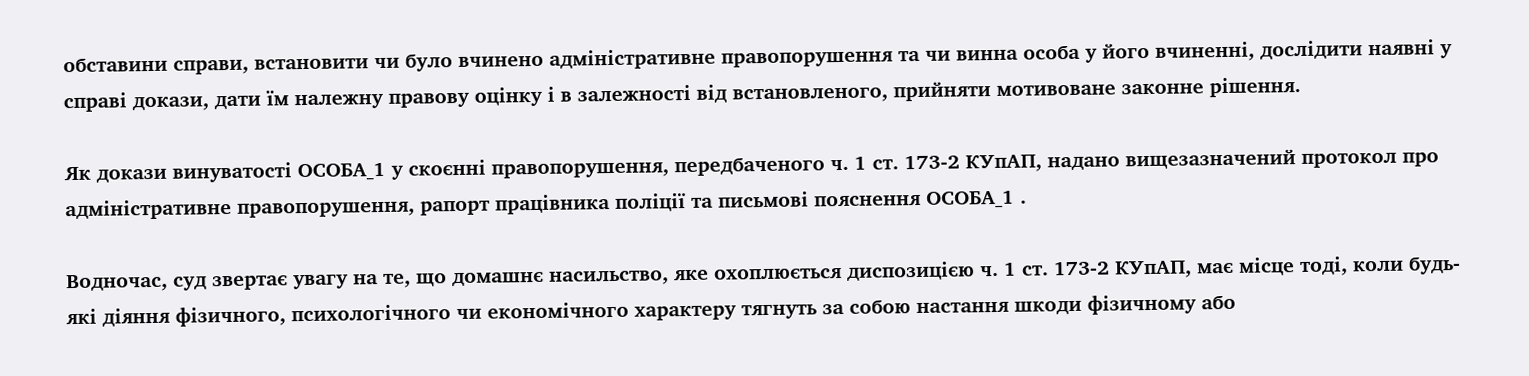обставини справи, встановити чи було вчинено адміністративне правопорушення та чи винна особа у його вчиненні, дослідити наявні у справі докази, дати їм належну правову оцінку і в залежності від встановленого, прийняти мотивоване законне рішення.

Як докази винуватості ОСОБА_1 у скоєнні правопорушення, передбаченого ч. 1 ст. 173-2 КУпАП, надано вищезазначений протокол про адміністративне правопорушення, рапорт працівника поліції та письмові пояснення ОСОБА_1 .

Водночас, суд звертає увагу на те, що домашнє насильство, яке охоплюється диспозицією ч. 1 ст. 173-2 КУпАП, має місце тоді, коли будь-які діяння фізичного, психологічного чи економічного характеру тягнуть за собою настання шкоди фізичному або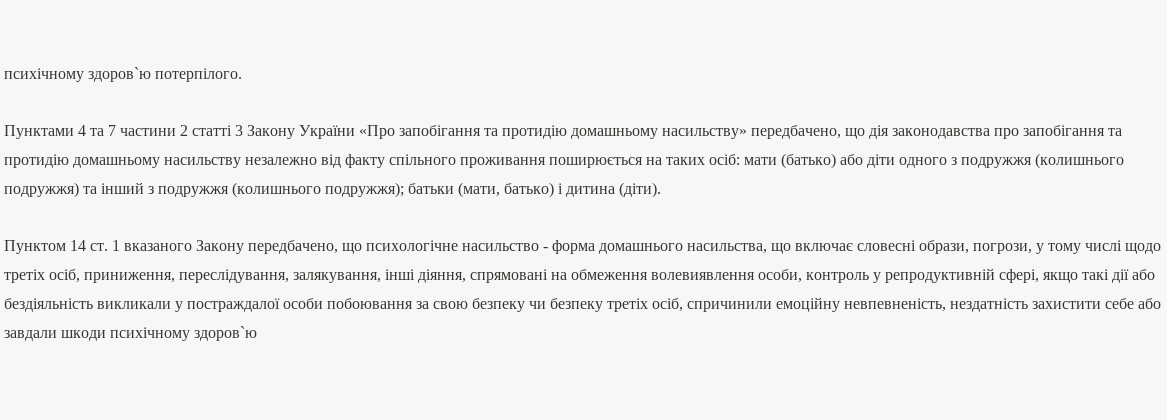психічному здоров`ю потерпілого.

Пунктами 4 та 7 частини 2 статті 3 Закону України «Про запобігання та протидію домашньому насильству» передбачено, що дія законодавства про запобігання та протидію домашньому насильству незалежно від факту спільного проживання поширюється на таких осіб: мати (батько) або діти одного з подружжя (колишнього подружжя) та інший з подружжя (колишнього подружжя); батьки (мати, батько) і дитина (діти).

Пунктом 14 ст. 1 вказаного Закону передбачено, що психологічне насильство - форма домашнього насильства, що включає словесні образи, погрози, у тому числі щодо третіх осіб, приниження, переслідування, залякування, інші діяння, спрямовані на обмеження волевиявлення особи, контроль у репродуктивній сфері, якщо такі дії або бездіяльність викликали у постраждалої особи побоювання за свою безпеку чи безпеку третіх осіб, спричинили емоційну невпевненість, нездатність захистити себе або завдали шкоди психічному здоров`ю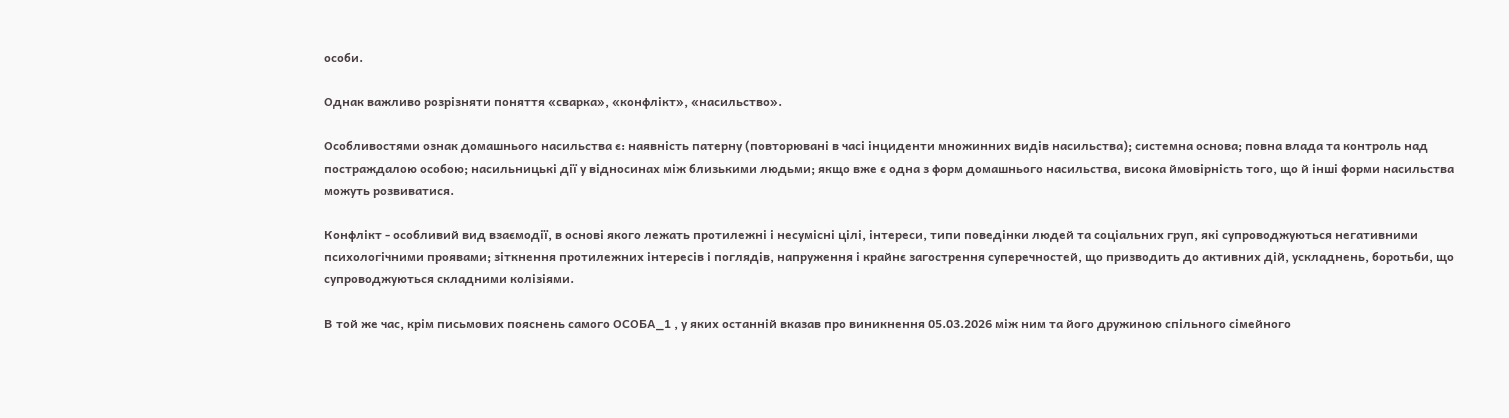особи.

Однак важливо розрізняти поняття «сварка», «конфлікт», «насильство».

Особливостями ознак домашнього насильства є: наявність патерну (повторювані в часі інциденти множинних видів насильства); системна основа; повна влада та контроль над постраждалою особою; насильницькі дії у відносинах між близькими людьми; якщо вже є одна з форм домашнього насильства, висока ймовірність того, що й інші форми насильства можуть розвиватися.

Конфлікт - особливий вид взаємодії, в основі якого лежать протилежні і несумісні цілі, інтереси, типи поведінки людей та соціальних груп, які супроводжуються негативними психологічними проявами; зіткнення протилежних інтересів і поглядів, напруження і крайнє загострення суперечностей, що призводить до активних дій, ускладнень, боротьби, що супроводжуються складними колізіями.

В той же час, крім письмових пояснень самого ОСОБА_1 , у яких останній вказав про виникнення 05.03.2026 між ним та його дружиною спільного сімейного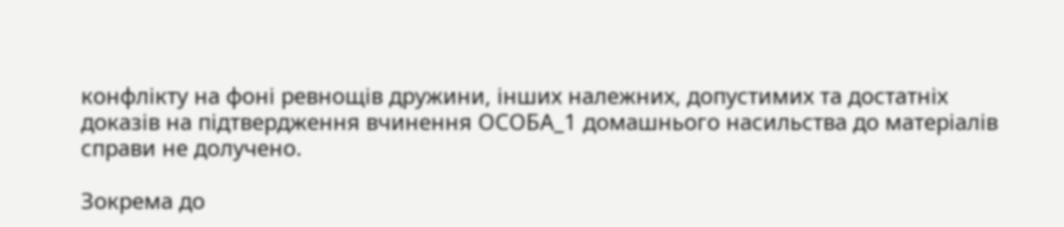конфлікту на фоні ревнощів дружини, інших належних, допустимих та достатніх доказів на підтвердження вчинення ОСОБА_1 домашнього насильства до матеріалів справи не долучено.

Зокрема до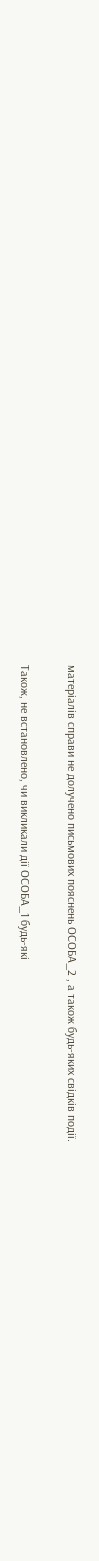матеріалів справи не долучено письмових пояснень ОСОБА_2 , а також будь-яких свідків події.

Також, не встановлено, чи викликали дії ОСОБА_1 будь-які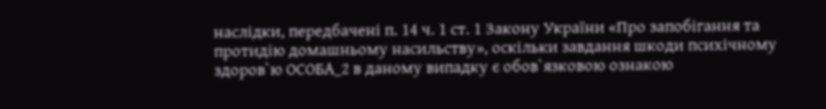наслідки, передбачені п. 14 ч. 1 ст. 1 Закону України «Про запобігання та протидію домашньому насильству», оскільки завдання шкоди психічному здоров`ю ОСОБА_2 в даному випадку є обов`язковою ознакою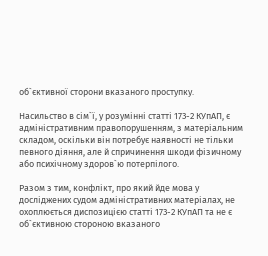об`єктивної сторони вказаного проступку.

Насильство в сім`ї, у розумінні статті 173-2 КУпАП, є адміністративним правопорушенням, з матеріальним складом, оскільки він потребує наявності не тільки певного діяння, але й спричинення шкоди фізичному або психічному здоров`ю потерпілого.

Разом з тим, конфлікт, про який йде мова у досліджених судом адміністративних матеріалах, не охоплюється диспозицією статті 173-2 КУпАП та не є об`єктивною стороною вказаного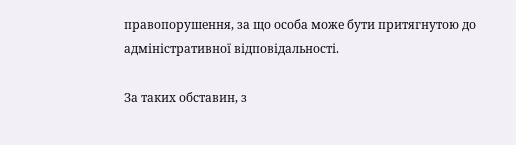правопорушення, за що особа може бути притягнутою до адміністративної відповідальності.

За таких обставин, з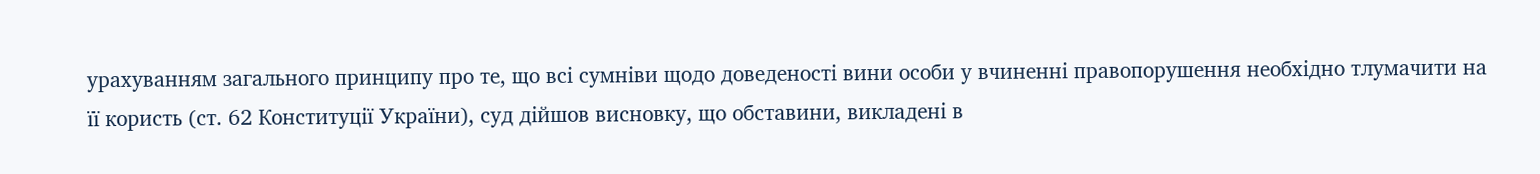урахуванням загального принципу про те, що всі сумніви щодо доведеності вини особи у вчиненні правопорушення необхідно тлумачити на її користь (ст. 62 Конституції України), суд дійшов висновку, що обставини, викладені в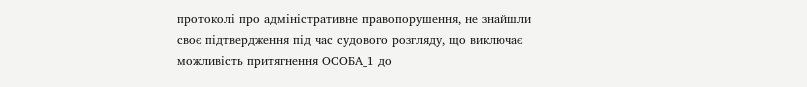протоколі про адміністративне правопорушення, не знайшли своє підтвердження під час судового розгляду, що виключає можливість притягнення ОСОБА_1 до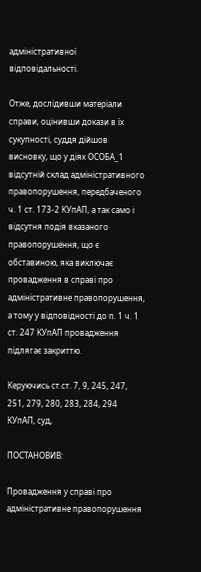адміністративної відповідальності.

Отже, дослідивши матеріали справи, оцінивши докази в їх сукупності, суддя дійшов висновку, що у діях ОСОБА_1 відсутній склад адміністративного правопорушення, передбаченого ч. 1 ст. 173-2 КУпАП, а так само і відсутня подія вказаного правопорушення, що є обставиною, яка виключає провадження в справі про адміністративне правопорушення, а тому у відповідності до п. 1 ч. 1 ст. 247 КУпАП провадження підлягає закриттю.

Керуючись ст.ст. 7, 9, 245, 247, 251, 279, 280, 283, 284, 294 КУпАП, суд,

ПОСТАНОВИВ:

Провадження у справі про адміністративне правопорушення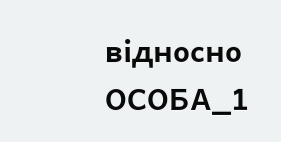відносно ОСОБА_1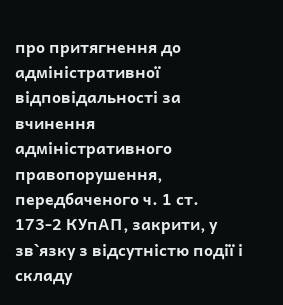про притягнення до адміністративної відповідальності за вчинення адміністративного правопорушення, передбаченого ч. 1 ст. 173-2 КУпАП, закрити, у зв`язку з відсутністю події і складу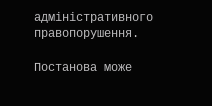адміністративного правопорушення.

Постанова може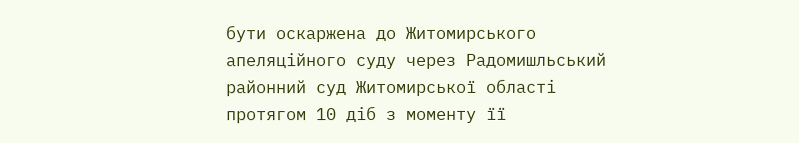бути оскаржена до Житомирського апеляційного суду через Радомишльський районний суд Житомирської області протягом 10 діб з моменту її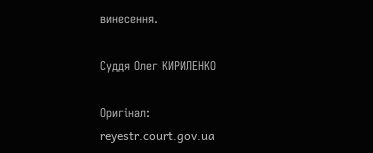винесення.

Суддя Олег КИРИЛЕНКО

Оригінал: reyestr.court.gov.ua